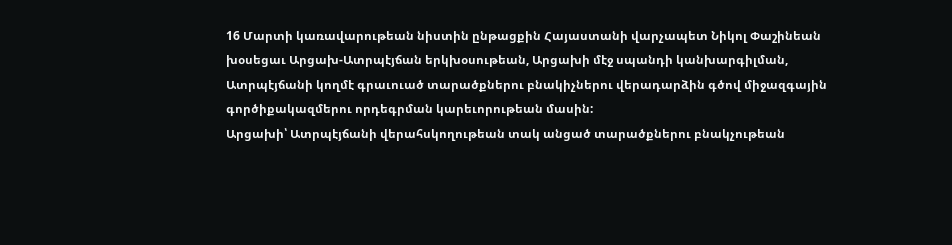16 Մարտի կառավարութեան նիստին ընթացքին Հայաստանի վարչապետ Նիկոլ Փաշինեան խօսեցաւ Արցախ-Ատրպէյճան երկխօսութեան, Արցախի մէջ սպանդի կանխարգիլման, Ատրպէյճանի կողմէ գրաւուած տարածքներու բնակիչներու վերադարձին գծով միջազգային գործիքակազմերու որդեգրման կարեւորութեան մասին:
Արցախի՝ Ատրպէյճանի վերահսկողութեան տակ անցած տարածքներու բնակչութեան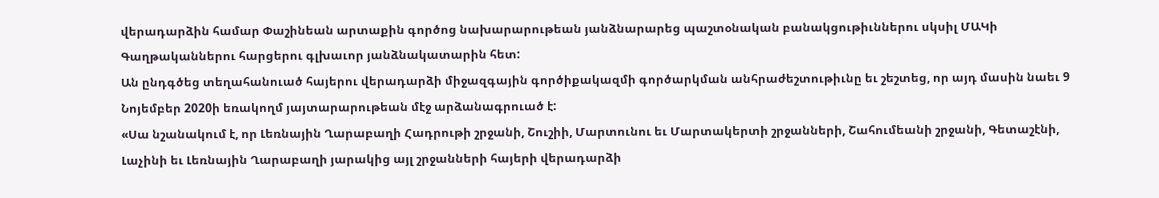վերադարձին համար Փաշինեան արտաքին գործոց նախարարութեան յանձնարարեց պաշտօնական բանակցութիւններու սկսիլ ՄԱԿի Գաղթականներու հարցերու գլխաւոր յանձնակատարին հետ:
Ան ընդգծեց տեղահանուած հայերու վերադարձի միջազգային գործիքակազմի գործարկման անհրաժեշտութիւնը եւ շեշտեց, որ այդ մասին նաեւ 9 Նոյեմբեր 2020ի եռակողմ յայտարարութեան մէջ արձանագրուած է:
«Սա նշանակում է, որ Լեռնային Ղարաբաղի Հադրութի շրջանի, Շուշիի, Մարտունու եւ Մարտակերտի շրջանների, Շահումեանի շրջանի, Գետաշէնի, Լաչինի եւ Լեռնային Ղարաբաղի յարակից այլ շրջանների հայերի վերադարձի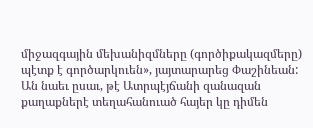միջազգային մեխանիզմները (գործիքակազմերը) պէտք է գործարկուեն», յայտարարեց Փաշինեան:
Ան նաեւ ըսաւ, թէ Ատրպէյճանի զանազան քաղաքներէ տեղահանուած հայեր կը դիմեն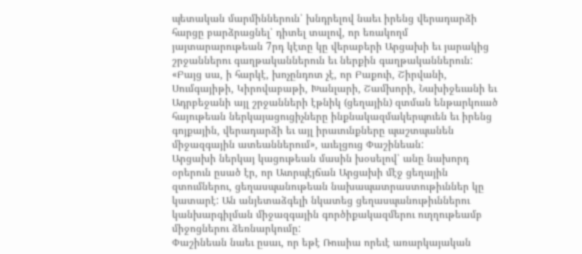պետական մարմիններուն՝ խնդրելով նաեւ իրենց վերադարձի հարցը բարձրացնել՝ դիտել տալով, որ եռակողմ յայտարարութեան 7րդ կէտը կը վերաբերի Արցախի եւ յարակից շրջաններու գաղթականներուն եւ ներքին գաղթականներուն:
«Բայց սա, ի հարկէ, խոչընդոտ չէ, որ Բաքուի, Շիրվանի, Սումգայիթի, Կիրովաբաթի, Խանլարի, Շամխորի, Նախիջեւանի եւ Ադրբեջանի այլ շրջանների էթնիկ (ցեղային) զտման ենթարկուած հայութեան ներկայացուցիչները ինքնակազմակերպուեն եւ իրենց գոյքային, վերադարձի եւ այլ իրաւունքները պաշտպանեն միջազգային ատեաններում», աւելցուց Փաշինեան:
Արցախի ներկայ կացութեան մասին խօսելով՝ անը նախորդ օրերուն ըսած էր, որ Ատրպէյճան Արցախի մէջ ցեղային զտումներու, ցեղասպանութեան նախապատրաստութիւններ կը կատարէ: Ան անյետաձգելի նկատեց ցեղասպանութիւններու կանխարգիլման միջազգային գործիքակազմերու ուղղութեամբ միջոցներու ձեռնարկումը:
Փաշինեան նաեւ ըսաւ, որ եթէ Ռուսիա որեւէ առարկայական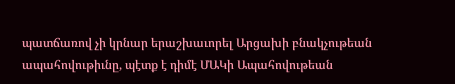պատճառով չի կրնար երաշխաւորել Արցախի բնակչութեան ապահովութիւնը, պէտք է դիմէ ՄԱԿի Ապահովութեան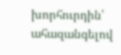խորհուրդին՝ ահազանգելով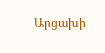Արցախի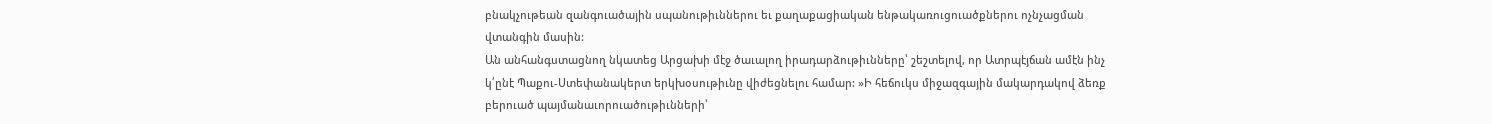բնակչութեան զանգուածային սպանութիւններու եւ քաղաքացիական ենթակառուցուածքներու ոչնչացման վտանգին մասին:
Ան անհանգստացնող նկատեց Արցախի մէջ ծաւալող իրադարձութիւնները՝ շեշտելով, որ Ատրպէյճան ամէն ինչ կ՛ընէ Պաքու-Ստեփանակերտ երկխօսութիւնը վիժեցնելու համար: »Ի հեճուկս միջազգային մակարդակով ձեռք բերուած պայմանաւորուածութիւնների՝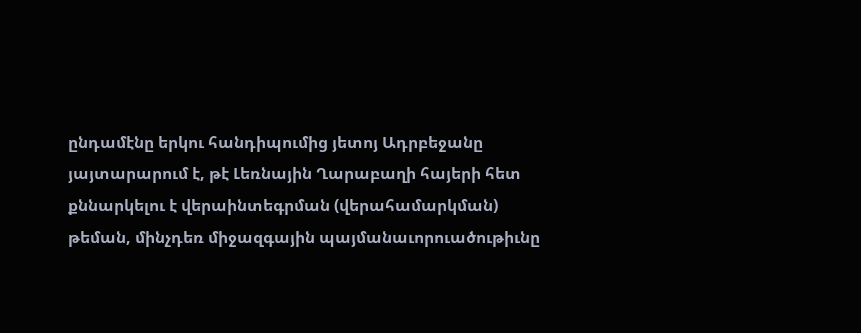ընդամէնը երկու հանդիպումից յետոյ Ադրբեջանը յայտարարում է, թէ Լեռնային Ղարաբաղի հայերի հետ քննարկելու է վերաինտեգրման (վերահամարկման) թեման, մինչդեռ միջազգային պայմանաւորուածութիւնը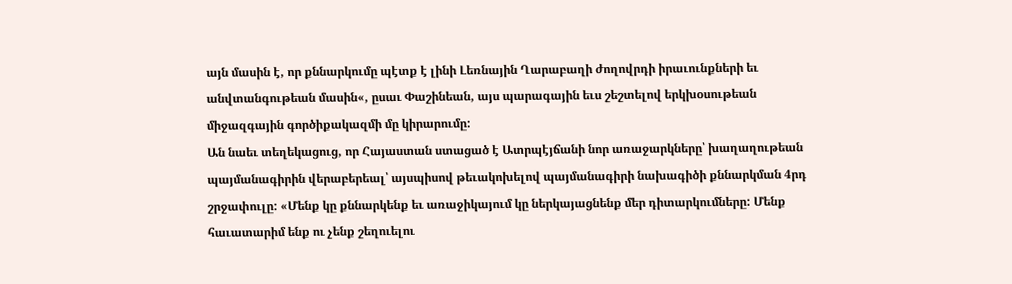այն մասին է, որ քննարկումը պէտք է լինի Լեռնային Ղարաբաղի ժողովրդի իրաւունքների եւ անվտանգութեան մասին«, ըսաւ Փաշինեան, այս պարագային եւս շեշտելով երկխօսութեան միջազգային գործիքակազմի մը կիրարումը:
Ան նաեւ տեղեկացուց, որ Հայաստան ստացած է Ատրպէյճանի նոր առաջարկները՝ խաղաղութեան պայմանագիրին վերաբերեալ՝ այսպիսով թեւակոխելով պայմանագիրի նախագիծի քննարկման 4րդ շրջափուլը: «Մենք կը քննարկենք եւ առաջիկայում կը ներկայացնենք մեր դիտարկումները: Մենք հաւատարիմ ենք ու չենք շեղուելու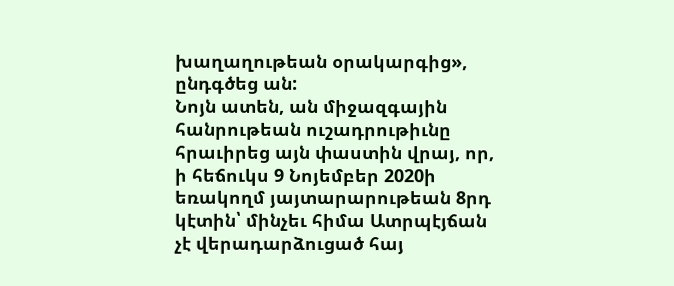խաղաղութեան օրակարգից», ընդգծեց ան:
Նոյն ատեն, ան միջազգային հանրութեան ուշադրութիւնը հրաւիրեց այն փաստին վրայ, որ, ի հեճուկս 9 Նոյեմբեր 2020ի եռակողմ յայտարարութեան 8րդ կէտին՝ մինչեւ հիմա Ատրպէյճան չէ վերադարձուցած հայ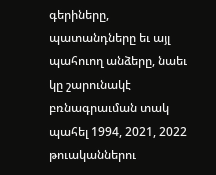գերիները, պատանդները եւ այլ պահուող անձերը, նաեւ կը շարունակէ բռնագրաւման տակ պահել 1994, 2021, 2022 թուականներու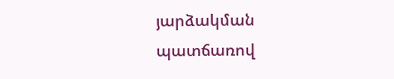յարձակման պատճառով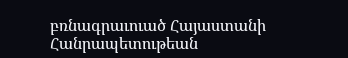բռնագրաւուած Հայաստանի Հանրապետութեան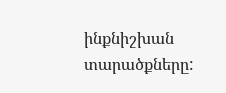ինքնիշխան տարածքները: